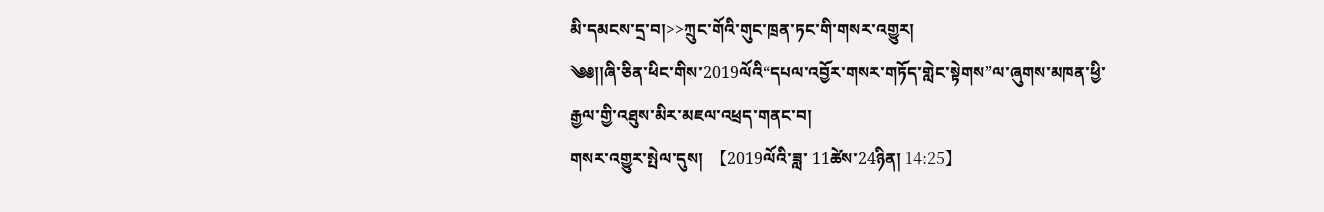མི་དམངས་དྲ་བ།>>ཀྲུང་གོའི་གུང་ཁྲན་ཏང་གི་གསར་འགྱུར།
༄༅།།ཞི་ཅིན་ཕིང་གིས་2019ལོའི“དཔལ་འབྱོར་གསར་གཏོད་གླེང་སྟེགས”ལ་ཞུགས་མཁན་ཕྱི་
རྒྱལ་གྱི་འཐུས་མིར་མཇལ་འཕྲད་གནང་བ།
གསར་འགྱུར་སྤེལ་དུས།  【2019ལོའི་ཟླ་ 11ཚེས་24ཉིན། 14:25】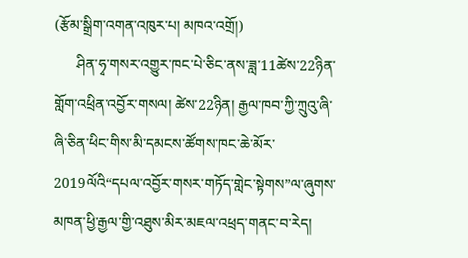(རྩོམ་སྒྲིག་འགན་འཁུར་པ། མཁའ་འགྲོ།)
      ཤིན་ཧྭ་གསར་འགྱུར་ཁང་པེ་ཅིང་ནས་ཟླ་11ཚེས་22ཉིན་གློག་འཕྲིན་འབྱོར་གསལ། ཚེས་22ཉིན། རྒྱལ་ཁབ་ཀྱི་ཀྲུའུ་ཞི་ཞི་ཅིན་ཕིང་གིས་མི་དམངས་ཚོགས་ཁང་ཆེ་མོར་2019ལོའི“དཔལ་འབྱོར་གསར་གཏོད་གླེང་སྟེགས”ལ་ཞུགས་མཁན་ཕྱི་རྒྱལ་གྱི་འཐུས་མིར་མཇལ་འཕྲད་གནང་བ་རེད།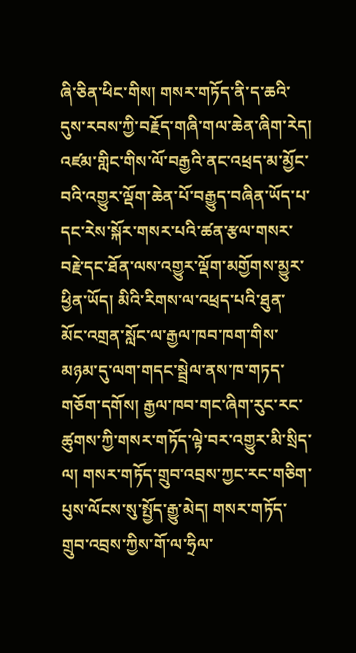ཞི་ཅིན་ཕིང་གིས། གསར་གཏོད་ནི་ད་ཆའི་དུས་རབས་ཀྱི་བརྗོད་གཞི་གལ་ཆེན་ཞིག་རེད། འཛམ་གླིང་གིས་ལོ་བརྒྱའི་ནང་འཕྲད་མ་མྱོང་བའི་འགྱུར་ལྡོག་ཆེན་པོ་བརྒྱུད་བཞིན་ཡོད་པ་དང་རེས་སྐོར་གསར་པའི་ཚན་རྩལ་གསར་བརྗེ་དང་ཐོན་ལས་འགྱུར་ལྡོག་མགྱོགས་མྱུར་ཕྱིན་ཡོད། མིའི་རིགས་ལ་འཕྲད་པའི་ཐུན་མོང་འགྲན་སློང་ལ་རྒྱལ་ཁབ་ཁག་གིས་མཉམ་དུ་ལག་གདང་སྦྲེལ་ནས་ཁ་གཏད་གཅོག་དགོས། རྒྱལ་ཁབ་གང་ཞིག་རུང་རང་ཚུགས་ཀྱི་གསར་གཏོད་ལྟེ་བར་འགྱུར་མི་སྲིད་ལ། གསར་གཏོད་གྲུབ་འབྲས་ཀྱང་རང་གཅིག་པུས་ལོངས་སུ་སྤྱོད་རྒྱུ་མེད། གསར་གཏོད་གྲུབ་འབྲས་ཀྱིས་གོ་ལ་ཧྲིལ་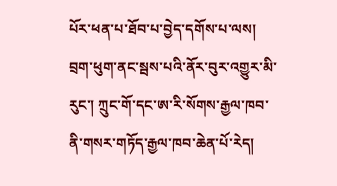པོར་ཕན་པ་ཐོབ་པ་བྱེད་དགོས་པ་ལས། བྲག་ཕུག་ནང་སྦས་པའི་ནོར་བུར་འགྱུར་མི་རུང་། ཀྲུང་གོ་དང་ཨ་རི་སོགས་རྒྱལ་ཁབ་ནི་གསར་གཏོད་རྒྱལ་ཁབ་ཆེན་པོ་རེད།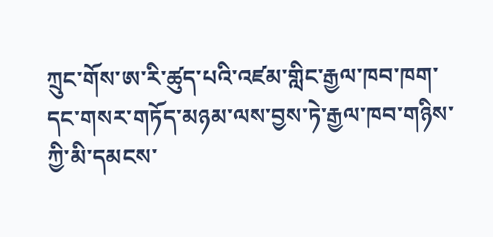ཀྲུང་གོས་ཨ་རི་ཚུད་པའི་འཛམ་གླིང་རྒྱལ་ཁབ་ཁག་དང་གསར་གཏོད་མཉམ་ལས་བྱས་ཏེ་རྒྱལ་ཁབ་གཉིས་ཀྱི་མི་དམངས་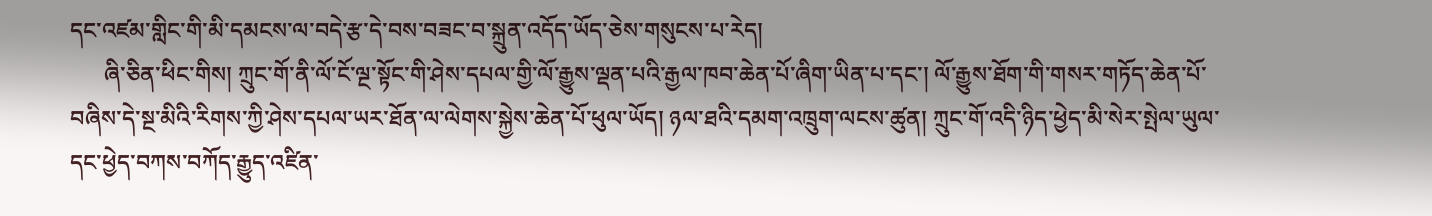དང་འཛམ་གླིང་གི་མི་དམངས་ལ་བདེ་རྩ་དེ་བས་བཟང་བ་སྐྲུན་འདོད་ཡོད་ཅེས་གསུངས་པ་རེད།
      ཞི་ཅིན་ཕིང་གིས། ཀྲུང་གོ་ནི་ལོ་ངོ་ལྔ་སྟོང་གི་ཤེས་དཔལ་གྱི་ལོ་རྒྱུས་ལྡན་པའི་རྒྱལ་ཁབ་ཆེན་པོ་ཞིག་ཡིན་པ་དང་། ལོ་རྒྱུས་ཐོག་གི་གསར་གཏོད་ཆེན་པོ་བཞིས་དེ་སྔ་མིའི་རིགས་ཀྱི་ཤེས་དཔལ་ཡར་ཐོན་ལ་ལེགས་སྐྱེས་ཆེན་པོ་ཕུལ་ཡོད། ཉལ་ཐའི་དམག་འཁྲུག་ལངས་ཚུན། ཀྲུང་གོ་འདི་ཉིད་ཕྱེད་མི་སེར་སྤེལ་ཡུལ་དང་ཕྱེད་བཀས་བཀོད་རྒྱུད་འཛིན་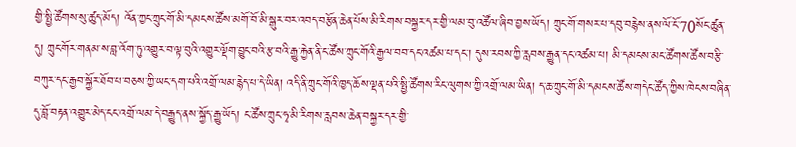གྱི་སྤྱི་ཚོགས་སུ་ཚུད་མོད། འོན་ཀྱང་ཀྲུང་གོ་མི་དམངས་ཚོས་མགོ་བོ་མི་སྒུར་བར་འབད་བརྩོན་ཆེན་པོས་མི་རིགས་བསྐྱར་དར་གྱི་ལམ་བུ་འཚོལ་ཞིབ་བྱས་ཡོད། ཀྲུང་གོ་གསར་པ་དབུ་བརྙེས་ནས་ལོ་ངོ་70སོང་ཚུན་དུ། ཀྲུང་གོར་གནམ་ས་བླ་འོག་ཏུ་འགྱུར་བ་ལྟ་བུའི་འགྱུར་ལྡོག་བྱུང་བའི་རྩ་བའི་རྒྱུ་རྐྱེན་ནི་ང་ཚོས་ཀྲུང་གོའི་རྒྱལ་བབ་དང་འཚམ་པ་དང་། དུས་རབས་ཀྱི་རླབས་རྒྱུན་དང་འཚམ་པ། མི་དམངས་མང་ཚོགས་ཚོས་བརྩི་བཀུར་དང་རྒྱབ་སྐྱོར་ཐོབ་པ་བཅས་ཀྱི་ཡང་དག་པའི་འགྲོ་ལམ་རྙེད་པ་དེ་ཡིན། འདི་ནི་ཀྲུང་གོའི་ཁྱད་ཆོས་ལྡན་པའི་སྤྱི་ཚོགས་རིང་ལུགས་ཀྱི་འགྲོ་ལམ་ཡིན། ད་ཆ་ཀྲུང་གོ་མི་དམངས་ཚོས་གདེང་ཚོད་ཀྱིས་ཁེངས་བཞིན་དུ་བློ་བརྟན་འགྱུར་མེད་ངང་འགྲོ་ལམ་དེ་བརྒྱུད་ནས་སྐྱོད་རྒྱུ་ཡོད། ང་ཚོས་ཀྲུང་ཧྭ་མི་རིགས་རླབས་ཆེན་བསྐྱར་དར་གྱི་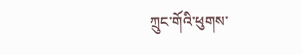ཀྲུང་གོའི་ཕུགས་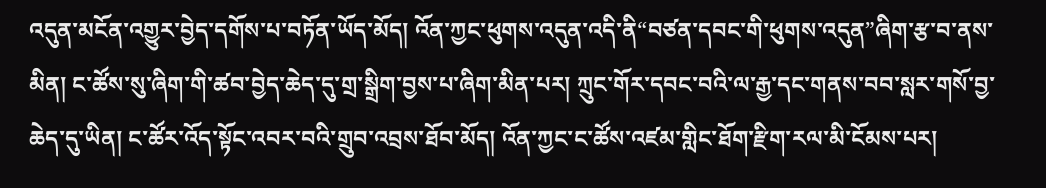འདུན་མངོན་འགྱུར་བྱེད་དགོས་པ་བཏོན་ཡོད་མོད། འོན་ཀྱང་ཕུགས་འདུན་འདི་ནི“བཙན་དབང་གི་ཕུགས་འདུན”ཞིག་རྩ་བ་ནས་མིན། ང་ཚོས་སུ་ཞིག་གི་ཚབ་བྱེད་ཆེད་དུ་གྲ་སྒྲིག་བྱས་པ་ཞིག་མིན་པར། ཀྲུང་གོར་དབང་བའི་ལ་རྒྱ་དང་གནས་བབ་སླར་གསོ་བྱ་ཆེད་དུ་ཡིན། ང་ཚོར་འོད་སྟོང་འབར་བའི་གྲུབ་འབྲས་ཐོབ་མོད། འོན་ཀྱང་ང་ཚོས་འཛམ་གླིང་ཐོག་རྫིག་རལ་མི་ངོམས་པར།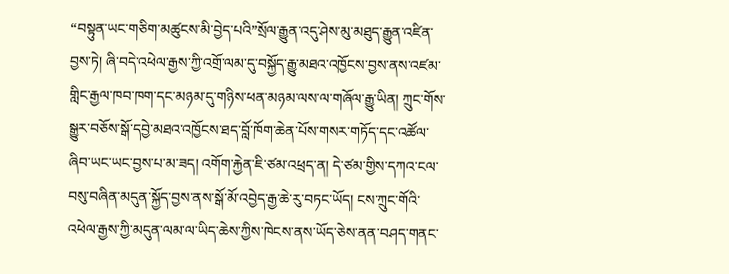“བསྟུན་ཡང་གཅིག་མཚུངས་མི་བྱེད་པའི”སྲོལ་རྒྱུན་འདུ་ཤེས་མུ་མཐུད་རྒྱུན་འཛིན་བྱས་ཏེ། ཞི་བདེ་འཕེལ་རྒྱས་ཀྱི་འགྲོ་ལམ་དུ་བསྐྱོད་རྒྱུ་མཐའ་འཁྱོངས་བྱས་ནས་འཛམ་གླིང་རྒྱལ་ཁབ་ཁག་དང་མཉམ་དུ་གཉིས་ཕན་མཉམ་ལས་ལ་གཞོལ་རྒྱུ་ཡིན། ཀྲུང་གོས་སྒྱུར་བཅོས་སྒོ་དབྱེ་མཐའ་འཁྱོངས་ཐད་བློ་ཁོག་ཆེན་པོས་གསར་གཏོད་དང་འཚོལ་ཞིབ་ཡང་ཡང་བྱས་པ་མ་ཟད། འགོག་རྐྱེན་ཇི་ཙམ་འཕྲད་ན། དེ་ཙམ་གྱིས་དཀའ་ངལ་བསུ་བཞིན་མདུན་སྐྱོད་བྱས་ནས་སྒོ་མོ་འབྱེད་རྒྱ་ཆེ་རུ་བཏང་ཡོད། ངས་ཀྲུང་གོའི་འཕེལ་རྒྱས་ཀྱི་མདུན་ལམ་ལ་ཡིད་ཆེས་ཀྱིས་ཁེངས་ནས་ཡོད་ཅེས་ནན་བཤད་གནང་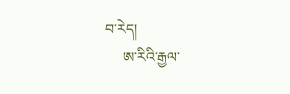བ་རེད།
     ཨ་རིའི་རྒྱལ་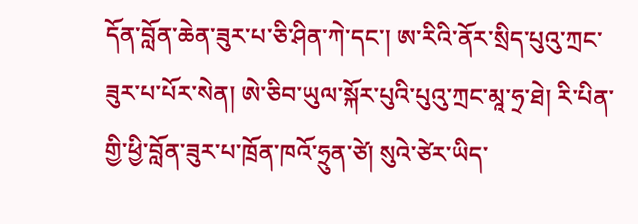དོན་བློན་ཆེན་ཟུར་པ་ཅི་ཤིན་ཀེ་དང་། ཨ་རིའི་ནོར་སྲིད་པུའུ་ཀྲང་ཟུར་པ་པོར་སེན། ཨེ་ཅིབ་ཡུལ་སྐོར་པུའི་པུའུ་ཀྲང་མཱ་ཧྲ་ཐེ། རི་པིན་གྱི་ཕྱི་བློན་ཟུར་པ་ཁྲོན་ཁའོ་ཧྲུན་ཙེ། སུའེ་ཙེར་ཡིད་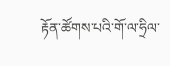རྟོན་ཚོགས་པའི་གོ་ལ་ཧྲིལ་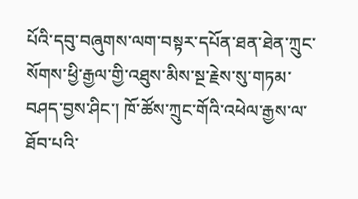པོའི་དབུ་བཞུགས་ལག་བསྟར་དཔོན་ཐན་ཐེན་ཀྲུང་སོགས་ཕྱི་རྒྱལ་གྱི་འཐུས་མིས་སྔ་རྗེས་སུ་གཏམ་བཤད་བྱས་ཤིང་། ཁོ་ཚོས་ཀྲུང་གོའི་འཕེལ་རྒྱས་ལ་ཐོབ་པའི་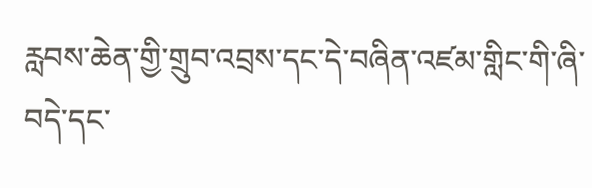རླབས་ཆེན་གྱི་གྲུབ་འབྲས་དང་དེ་བཞིན་འཛམ་གླིང་གི་ཞི་བདེ་དང་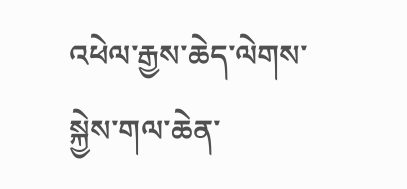འཕེལ་རྒྱས་ཆེད་ལེགས་སྐྱེས་གལ་ཆེན་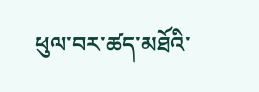ཕུལ་བར་ཚད་མཐོའི་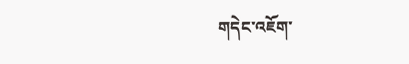གདེང་འཇོག་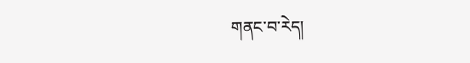གནང་བ་རེད།